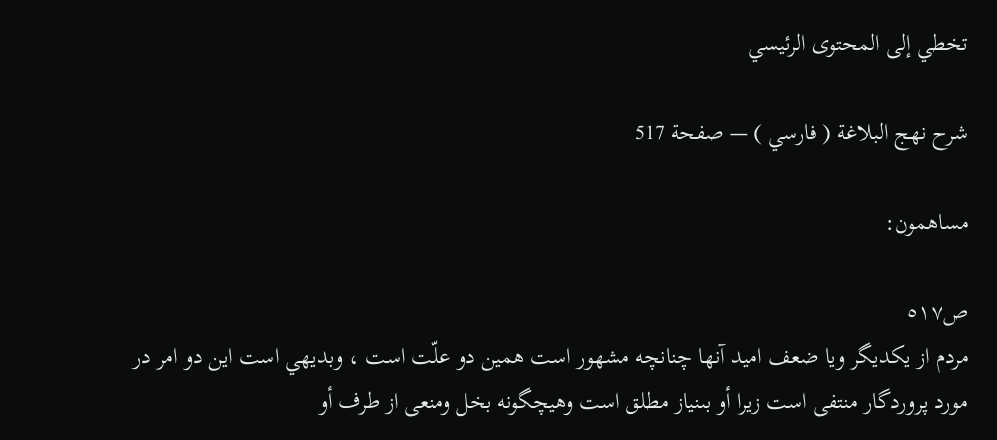تخطي إلى المحتوى الرئيسي

شرح نهج البلاغة ( فارسي ) — صفحة 517

مساهمون:

ص٥١٧
مردم از يكديگر ويا ضعف اميد آنها چنانچه مشهور است همين دو علّت است ، وبديهي است اين دو امر در مورد پروردگار منتفى است زيرا أو بىنياز مطلق است وهيچگونه بخل ومنعى از طرف أو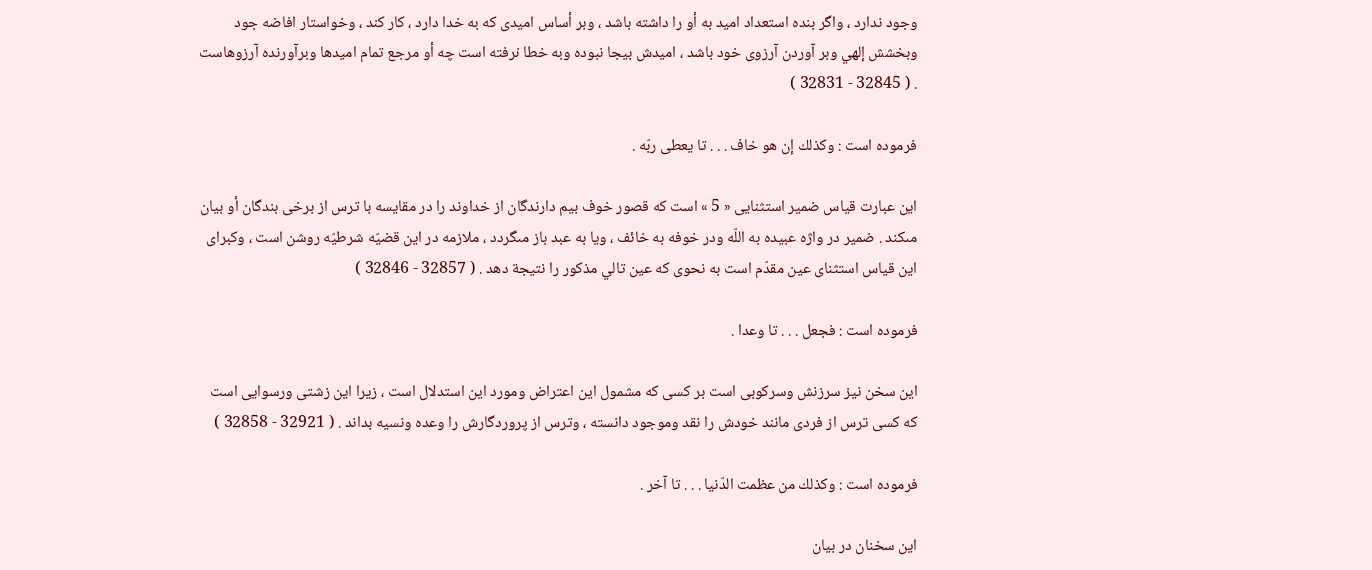وجود ندارد ، واگر بنده استعداد اميد به أو را داشته باشد ، وبر أساس اميدى كه به خدا دارد ، كار كند ، وخواستار افاضه جود وبخشش إلهي وبر آوردن آرزوى خود باشد ، اميدش بيجا نبوده وبه خطا نرفته است چه أو مرجع تمام اميدها وبرآورنده آرزوهاست . ( 32845 - 32831 )

فرموده است : وكذلك إن هو خاف . . . تا يعطى ربّه .

اين عبارت قياس ضمير استثنايى « 5 » است كه قصور خوف بيم دارندگان از خداوند را در مقايسه با ترس از برخى بندگان أو بيان مىكند . ضمير در واژه عبيده به اللّه ودر خوفه به خائف ، ويا به عبد باز مىگردد ، ملازمه در اين قضيّه شرطيّه روشن است ، وكبراى اين قياس استثناى عين مقدّم است به نحوى كه عين تالي مذكور را نتيجة دهد . ( 32857 - 32846 )

فرموده است : فجعل . . . تا وعدا .

اين سخن نيز سرزنش وسركوبى است بر كسى كه مشمول اين اعتراض ومورد اين استدلال است ، زيرا اين زشتى ورسوايى است كه كسى ترس از فردى مانند خودش را نقد وموجود دانسته ، وترس از پروردگارش را وعده ونسيه بداند . ( 32921 - 32858 )

فرموده است : وكذلك من عظمت الدّنيا . . . تا آخر .

اين سخنان در بيان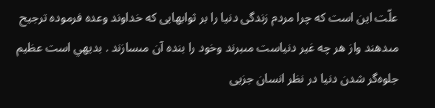علّت اين است كه چرا مردم زندگى دنيا را بر ثوابهايى كه خداوند وعده فرموده ترجيح مىدهند واز هر چه غير دنياست مىبرند وخود را بنده آن مىسازند . بديهي است عظيم جلوه‌گر شدن دنيا در نظر انسان جزيى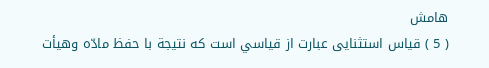هامش
( 5 ) قياس استثنايى عبارت از قياسي است كه نتيجة با حفظ مادّه وهيأت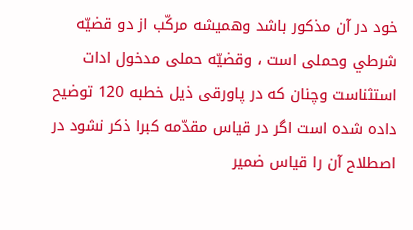خود در آن مذكور باشد وهميشه مركّب از دو قضيّه شرطي وحملى است ، وقضيّه حملى مدخول ادات استثناست وچنان كه در پاورقى ذيل خطبه 120 توضيح داده شده است اگر در قياس مقدّمه كبرا ذكر نشود در اصطلاح آن را قياس ضمير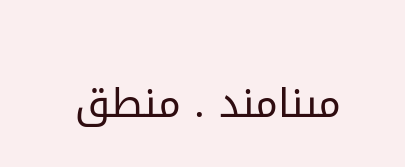مىنامند . منطق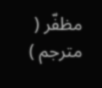مظفّر ( مترجم )